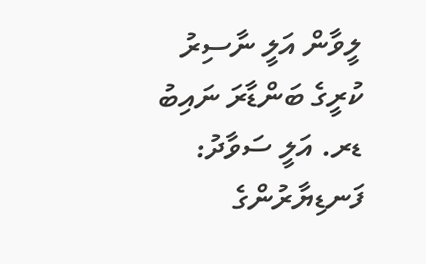ލީވާން އަލީ ނާސިރު
ކުރީގެ ބަންޑާރަ ނައިބު ޑރ. އަލީ ސަވާދު: ފަނޑިޔާރުންގެ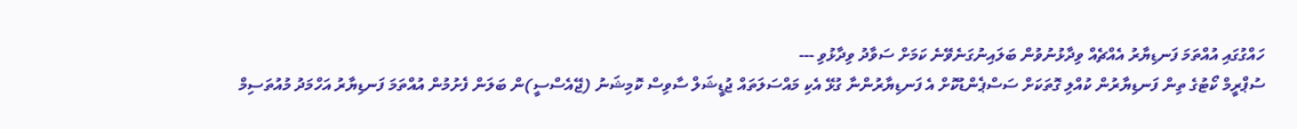ހައްގުގައި އުއްތަމަ ފަނޑިޔާރު އެއްޗެއް ވިދާޅުނުވުން ބަލައިނުގަނެވޭނެ ކަމަށް ސަވާދު ވިދާޅުވި ---
ސުޕްރީމް ކޯޓުގެ ތިން ފަނޑިޔާރުން ކުއްލި ގޮތަކަށް ސަސްޕެންޑުކޮށް އެ ފަނޑިޔާރުންނާ ގުޅޭ އެކި މައްސަލަތައް ޖުޑީޝަލް ސާވިސް ކޮމިޝަނު (ޖޭއެސްސީ)ން ބަލަން ފެށުމުން އުއްތަމަ ފަނޑިޔާރު އަހްމަދު މުއުތަސިމް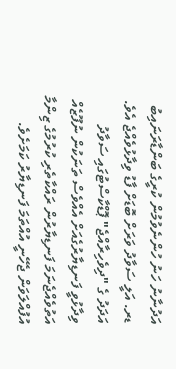އަދުނާނު ހަނު ހުންނެވުމުން ކުރީގެ ބަންޑާރަނައިބު ޑރ. އަލީ ސަވާދު ވަރަށް ބޮޑަށް ފާޑު ވިދާޅުވެއްޖެ އެވެ.
އަދަދު ގެ "ދިވެހިރާއްޖެ" ޕޮޑްކާސްޓުގައި ސަވާދު ވިދާޅުވީ ފަނޑިޔާރުގެއަށް އެއްވެސް ތަނަކުން ނުފޫޒެއް އަތުވެއްޖެނަމަ ފަނޑިޔާރުން ރައްކާތެރި ކުރުމުގެ ޒިންމާ އުފުއްލަވަން ޖެހޭނީ އުއްތަމަ ފަނޑިޔާރު ކަމަށެވެ.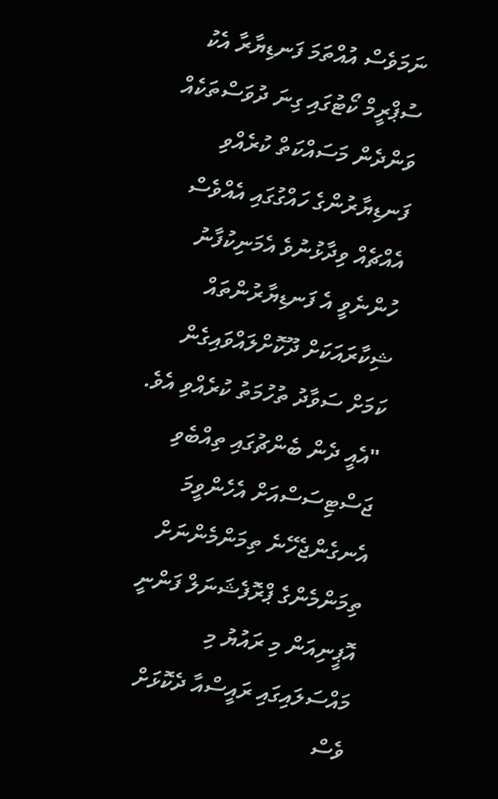ނަމަވެސް އުއްތަމަ ފަނޑިޔާރާ އެކު ސުޕްރީމް ކޯޓުގައި ގިނަ ދުވަސްތަކެއް ވަންދެން މަސައްކަތް ކުރެއްވި ފަނޑިޔާރުންގެ ހައްގުގައި އެއްވެސް އެއްޗެއް ވިދާޅުނުވެ އެމަނިކުފާނު ހުންނެވީ އެ ފަނޑިޔާރުންތައް ޝިކާރައަކަށް ދޫކޮށްލައްވައިގެން ކަމަށް ސަވާދު ތުހުމަތު ކުރެއްވި އެވެ.
"އެއީ ދެން ބެންޗުގައި ތިއްބެވި ޖަސްޓިސަސްއަށް އެހެންވީމަ އެނގެންޖެހޭނެ ތިމަންމެންނަށް ތިމަންމެންގެ ޕްރޮފެޝަނަލް ފަންނީ އޮޕީނިއަން މި ރައުޔު މި މައްސަލައިގައި ރައީސްއާ ދެކޮޅަށް ވެސް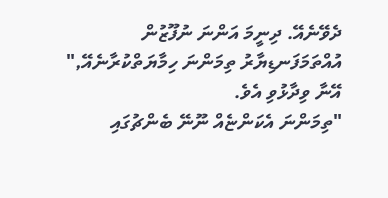ދެވޭނެއޭ. ދިނީމަ އަންނަ ނުފޫޒުން އުއްތަމަފަނޑިޔާރު ތިމަންނަ ހިމާޔަތްކުރާނެއޭ," އޭނާ ވިދާޅުވި އެވެ.
"ތިމަންނަ އެކަންޏެއް ނޫނޭ ބެންޗުގައި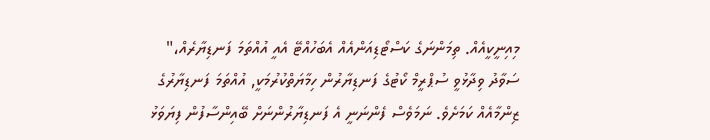މިއިނީކީއެއް. ތިމަންނަގެ ކަސްޓޯޑިއަންއެއް އެބަހުއްޓޭ އެއީ އުއްތަމަ ފަނޑިޔާރެއް،"
ސަވާދު ވިދާޅުވީ ސުޕްރީމް ކޯޓުގެ ފަނޑިޔާރުން ހިމާޔަތްކުރުމަކީ, އުއްތަމަ ފަނޑިޔާރުގެ ޒިންމާއެއް ކަމަށެވެ. ނަމަވެސް ފެންނަނީ އެ ފަނޑިޔާރުންނަށް ބޭއިންސާފުން ފިޔަވަޅު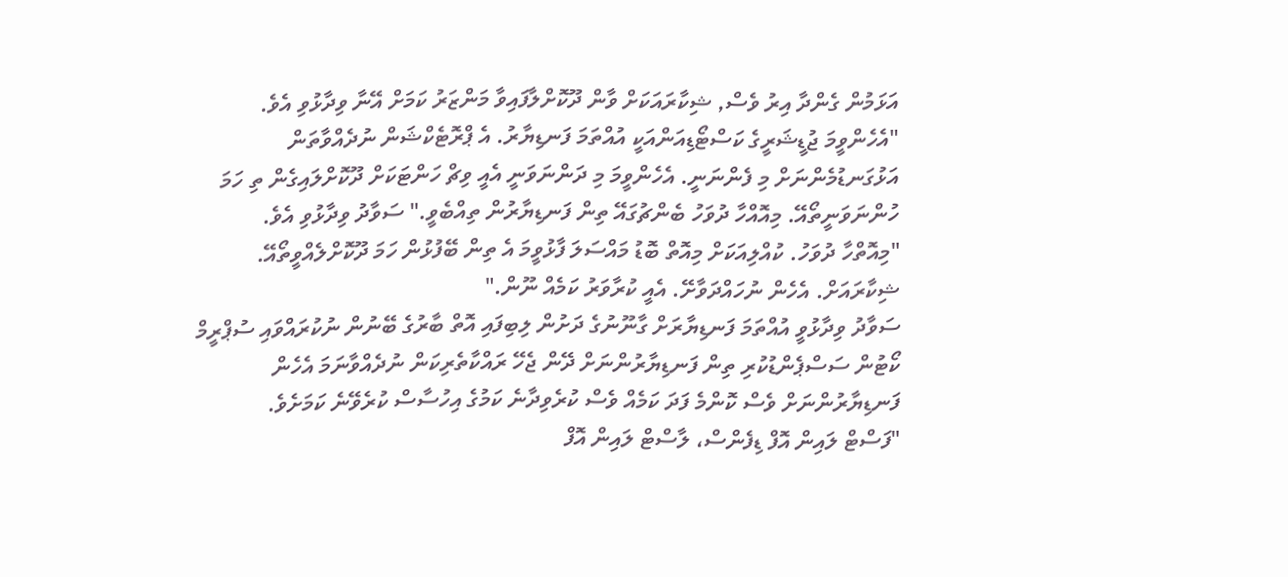އަޅަމުން ގެންދާ އިރު ވެސް, ޝިކާރައަކަށް ވާން ދޫކޮށްލާފައިވާ މަންޒަރު ކަމަށް އޭނާ ވިދާޅުވި އެވެ.
"އެހެންވީމަ ޖުޑީޝަރީގެ ކަސްޓޯޑިއަންއަކީ އުއްތަމަ ފަނޑިޔާރު. އެ ޕްރޮޓެކްޝަން ނުދެއްވާތަން އަޅުގަނޑުމެންނަށް މި ފެންނަނީ. އެހެންވީމަ މި ދަންނަވަނީ އެއީ ވިޗް ހަންޓަކަށް ދޫކޮށްލައިގެން ތި ހަމަ ހުންނަވަނީތޯއޭ. މިއޮއްހާ ދުވަހު ބެންޗުގައޭ ތިން ފަނޑިޔާރުން ތިއްބެވީ." ސަވާދު ވިދާޅުވި އެވެ.
"މިއޮތްހާ ދުވަހު. ކުއްލިއަކަށް މިއޮތް ބޮޑު މައްސަލަ ފާޅުވީމަ އެ ތިން ބޭފުޅުން ހަމަ ދޫކޮށްލެއްވީތޯއޭ. ޝިކާރައަށް. އެހެން ނުހައްދަވާށޭ. އެއީ ކުރާވަރު ކަމެއް ނޫން."
ސަވާދު ވިދާޅުވީ އުއްތަމަ ފަނޑިޔާރަށް ގާނޫނުގެ ދަށުން ލިބިފައި އޮތް ބާރުގެ ބޭނުން ނުކުރައްވައި ސުޕްރީމް ކޯޓުން ސަސްޕެންޑުކުރި ތިން ފަނޑިޔާރުންނަށް ދޭން ޖެހޭ ރައްކާތެރިކަން ނުދެއްވާނަމަ އެހެން ފަނޑިޔާރުންނަށް ވެސް ކޮންމެ ފަދަ ކަމެއް ވެސް ކުރެވިދާނެ ކަމުގެ އިހުސާސް ކުރެވޭނެ ކަމަށެވެ.
"ފަސްޓް ލައިން އޮފް ޑިފެންސް، ލާސްޓް ލައިން އޮފް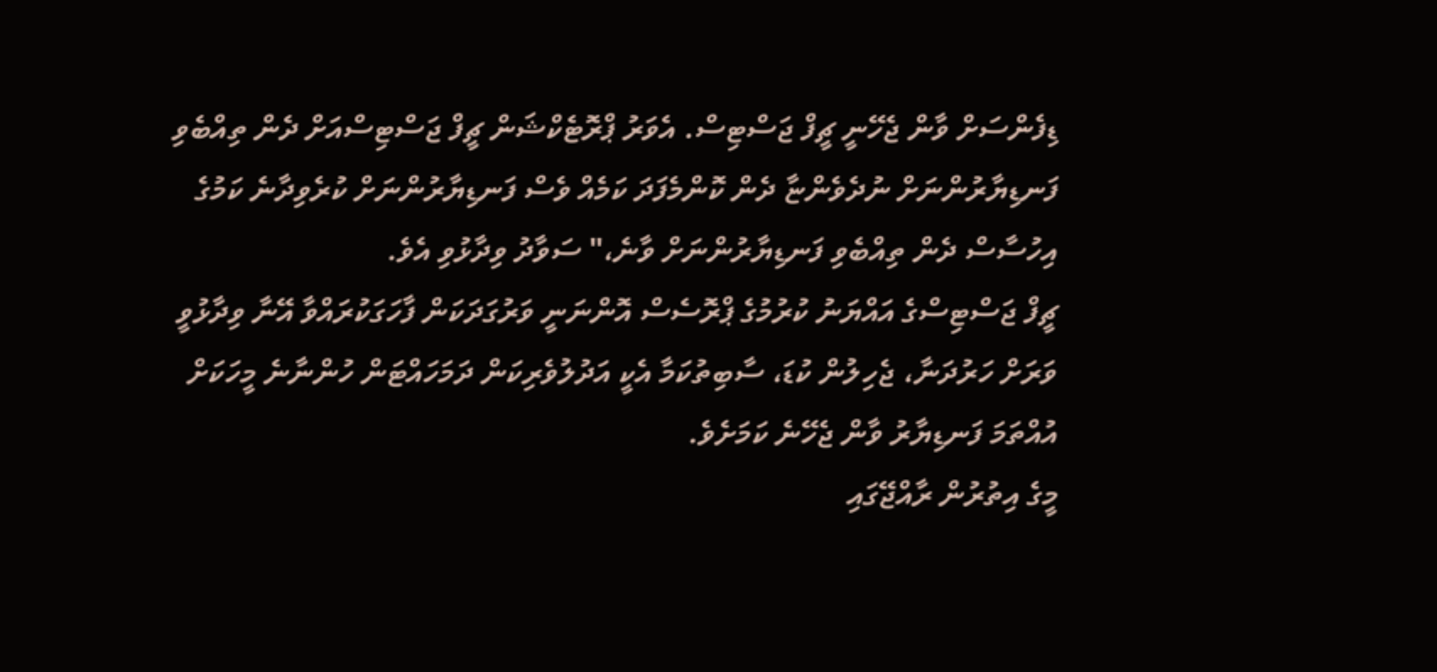ޑިފެންސަށް ވާން ޖެހޭނީ ޗީފް ޖަސްޓިސް. އެވަރު ޕްރޮޓެކްޝަން ޗީފް ޖަސްޓިސްއަށް ދެން ތިއްބެވި ފަނޑިޔާރުންނަށް ނުދެވެންޏާ ދެން ކޮންމެފަދަ ކަމެއް ވެސް ފަނޑިޔާރުންނަށް ކުރެވިދާނެ ކަމުގެ އިހުސާސް ދެން ތިއްބެވި ފަނޑިޔާރުންނަށް ވާނެ،" ސަވާދު ވިދާޅުވި އެވެ.
ޗީފް ޖަސްޓިސްގެ އައްޔަނު ކުރުމުގެ ޕްރޮސެސް އޮންނަނީ ވަރުގަދަކަން ފާހަގަކުރައްވާ އޭނާ ވިދާޅުވީ ވަރަށް ހަރުދަނާ، ޖެހިލުން ކުޑަ، ސާބިތުކަމާ އެކީ އަދުލުވެރިކަން ދަމަހައްޓަން ހުންނާނެ މީހަކަށް އުއްތަމަ ފަނޑިޔާރު ވާން ޖެހޭނެ ކަމަށެވެ.
މީގެ އިތުރުން ރާއްޖޭގައި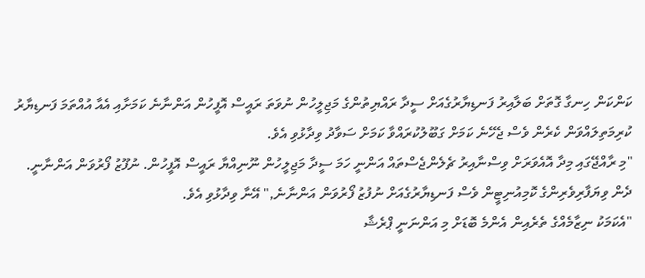ކަންކަން ހިނގާ ގޮތަށް ބަލާއިރު ފަނޑިޔާރުގެއަށް ސީދާ ރައްޔިތުންގެ މަޖިލީހުން ނުވަތަ ރައީސް އޮފީހުން އަންނާނެ ކަމަށާއި އެއާ އުއްތަމަ ފަނޑިޔާރު ކުރިމަތިލައްވަން ކެރެން ވެސް ޖެހޭނެ ކަމަށް ގަބޫލުކުރައްވާ ކަމަށް ސަވާދު ވިދާޅުވި އެވެ.
"މި ރާއްޖޭގައި މިދާ އޮއެވަރަށް ވިސްނާއިރު ޗެލެންޖެސްތައް އަންނީ ހަމަ ސީދާ މަޖިލީހުން ނޫނިއްޔާ ރައީސް އޮފީހުން. ނުފޫޒު ފޯރުވަން އަންނާނީ. ދެން ވިޔަފާރިވެރިންގެ ކޮމިއުނިޓީން ވެސް ފަނޑިޔާރުގެއަށް ނުފުޒު ފޯރުވަން އަންނާނެ," އޭނާ ވިދާޅުވި އެވެ.
"އެކަމަކު ނިޒާމެއްގެ ތެރެއިން އެންމެ ބޮޑަށް މި އަންނަނީ ޕްރެޝާ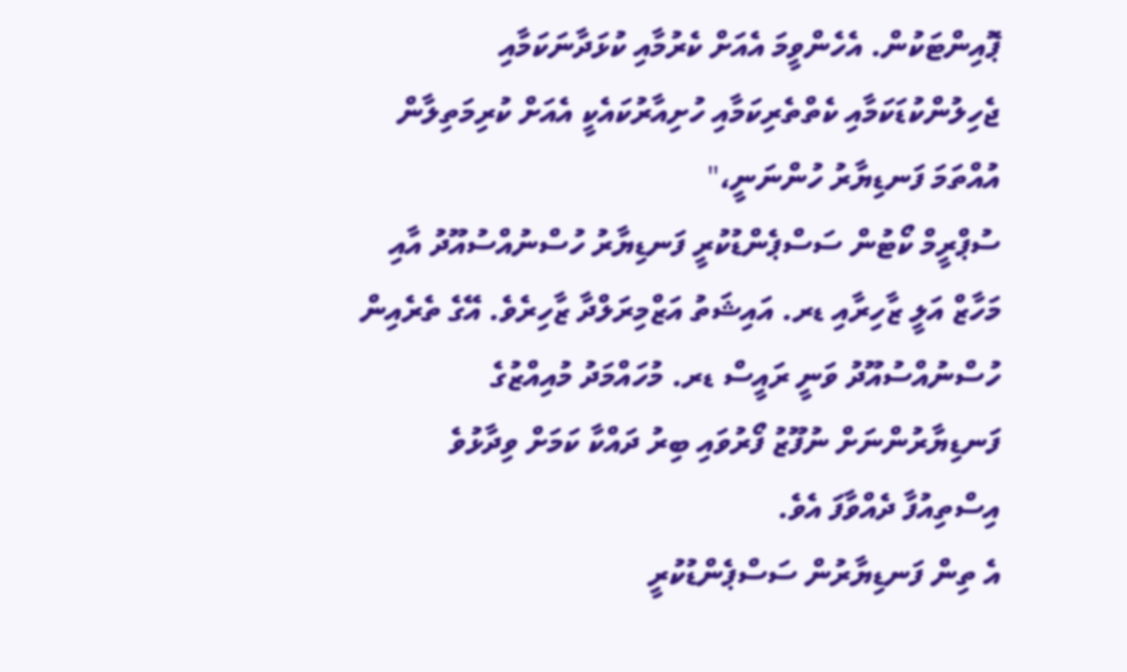ޕޮއިންޓަކުން. އެހެންވީމަ އެއަށް ކެރުމާއި ކުޅަދާނަކަމާއި ޖެހިލުންކުޑަކަމާއި ކެތްތެރިކަމާއި ހުށިއާރުކައެކީ އެއަށް ކުރިމަތިލާން އުއްތަމަ ފަނޑިޔާރު ހުންނަނީ،"
ސުޕްރީމް ކޯޓުން ސަސްޕެންޑުކުރީ ފަނޑިޔާރު ހުސްނުއްސުއޫދު އާއި މަހާޒް އަލީ ޒާހިރާއި ޑރ. އައިޝަތު އަޒްމިރަލްދާ ޒާހިރެވެ. އޭގެ ތެރެއިން ހުސްނުއްސުއޫދު ވަނީ ރައީސް ޑރ. މުހައްމަދު މުއިއްޒުގެ ފަނޑިޔާރުންނަށް ނުފޫޒު ފޯރުވައި ބިރު ދައްކާ ކަމަށް ވިދާޅުވެ އިސްތިއުފާ ދެއްވާފަ އެވެ.
އެ ތިން ފަނޑިޔާރުން ސަސްޕެންޑުކުރީ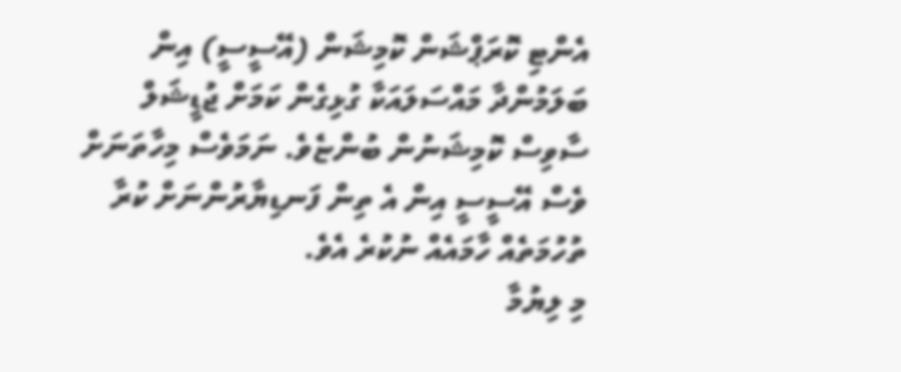އެންޓި ކޮރަޕްޝަން ކޮމިޝަން (އޭސީސީ) އިން ބަލަމުންދާ މައްސަލައަކާ ގުޅިގެން ކަމަށް ޖުޑީޝަލް ސާވިސް ކޮމިޝަނުން ބުންޏެވެ. ނަމަވެސް މިހާތަނަށް ވެސް އޭސީސީ އިން އެ ތިން ފަނޑިޔާރުންނަށް ކުރާ ތުހުމަތެއް ހާމައެއް ނުކުރެ އެވެ.
މި ލިޔުމާ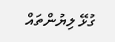ގުޅޭ ލިޔުންތައް